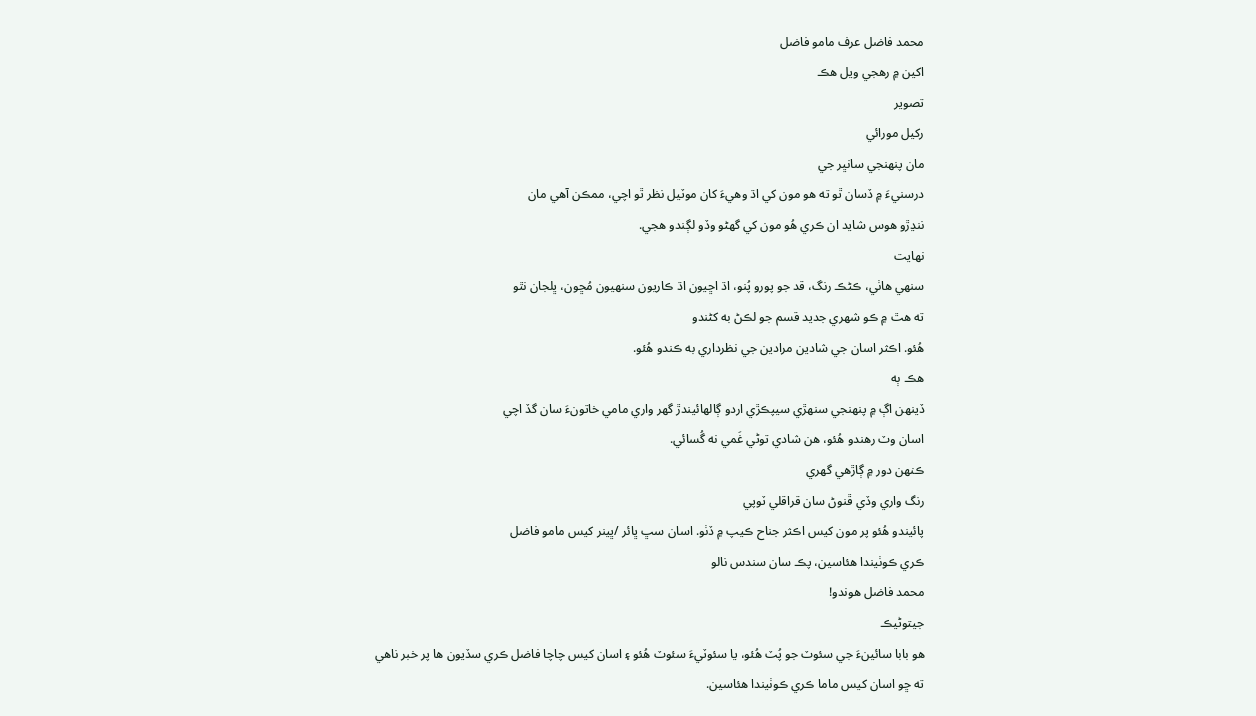محمد فاضل عرف مامو فاضل
اکين ۾ رهجي ويل هڪ
تصوير
رکيل مورائي
مان پنهنجي سانڀر جي
درسنيءَ ۾ ڏسان ٿو ته هو مون کي اڌ وهيءَ کان موٽيل نظر ٿو اچي، ممڪن آهي مان
ننڍڙو هوس شايد ان ڪري هُو مون کي گهڻو وڏو لڳندو هجي.
نهايت
سنهي هاٺي، ڪڻڪ رنگ، قد جو پورو پُنو، اڌ اڇيون اڌ ڪاريون سنهيون مُڇون، ڀلجان نٿو
ته هٿ ۾ ڪو شهري جديد قسم جو لڪڻ به کڻندو
هُئو. اڪثر اسان جي شادين مرادين جي نظرداري به ڪندو هُئو.
هڪ ٻه
ڏينهن اڳ ۾ پنهنجي سنهڙي سيپڪڙي اردو ڳالهائيندڙ گهر واري مامي خاتونءَ سان گڏ اچي
اسان وٽ رهندو هُئو، هن شادي توڻي غَمي نه گُسائي.
ڪنهن دور ۾ ڳاڙهي گهري
رنگ واري وڏي ڦنوڻ سان قراقلي ٽوپي
پائيندو هُئو پر مون کيس اڪثر جناح ڪيپ ۾ ڏٺو. اسان سڀ ڀائر /ڀينر کيس مامو فاضل
ڪري ڪوٺيندا هئاسين، پڪ سان سندس نالو
محمد فاضل هوندو!
جيتوڻيڪ
هو بابا سائينءَ جي سئوٽ جو پُٽ هُئو، يا سئوٽيءَ سئوٽ هُئو ۽ اسان کيس چاچا فاضل ڪري سڏيون ها پر خبر ناهي
ته ڇو اسان کيس ماما ڪري ڪوٺيندا هئاسين.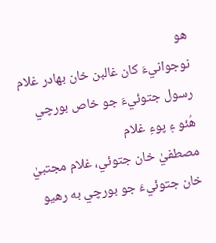هو
نوجوانيءَ کان غالبن خان بهادر غلام رسول جتوئيءَ جو خاص بورچي هُئو ۽ پوءِ غلام
مصطفيٰ خان جتوئي، غلام مجتبيٰ خان جتوئيءَ جو بورچي به رهيو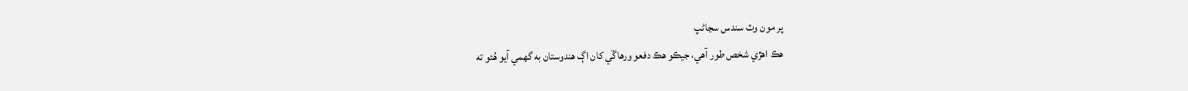پر مون وٽ سندس سڃاڻپ
هڪ اهڙي شخص طور آهي، جيڪو هڪ دفعو ورهاڱي کان اڳ هندوستان به گهمي آيو هُئو ته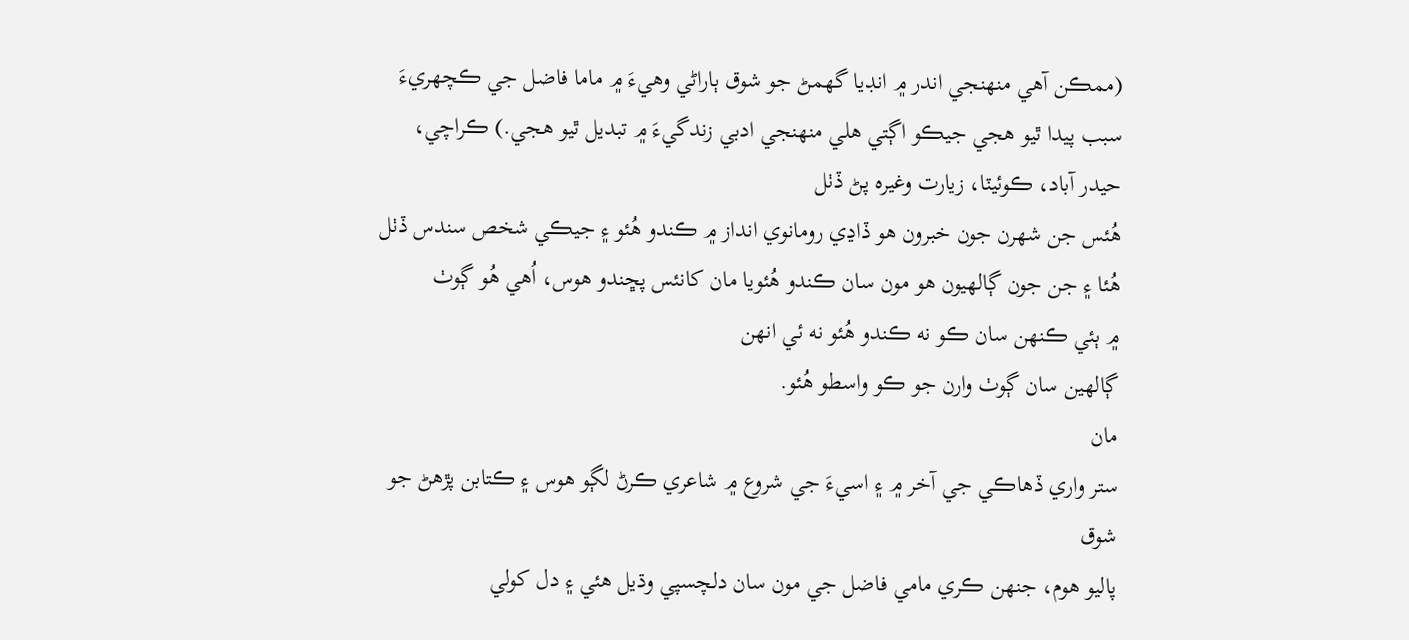(ممڪن آهي منهنجي اندر ۾ انڊيا گهمڻ جو شوق ٻاراڻي وهيءَ ۾ ماما فاضل جي ڪچهريءَ
سبب پيدا ٿيو هجي جيڪو اڳتي هلي منهنجي ادبي زندگيءَ ۾ تبديل ٿيو هجي.) ڪراچي،
حيدر آباد، ڪوئيٽا، زيارت وغيره پڻ ڏٺل
هُئس جن شهرن جون خبرون هو ڏاڍي رومانوي انداز ۾ ڪندو هُئو ۽ جيڪي شخص سندس ڏٺل
هُئا ۽ جن جون ڳالهيون هو مون سان ڪندو هُئويا مان کانئس پڇندو هوس، اُهي هُو ڳوٺ
۾ ٻئي ڪنهن سان ڪو نه ڪندو هُئو نه ئي انهن
ڳالهين سان ڳوٺ وارن جو ڪو واسطو هُئو.
مان
ستر واري ڏهاڪي جي آخر ۾ ۽ اسيءَ جي شروع ۾ شاعري ڪرڻ لڳو هوس ۽ ڪتابن پڙهڻ جو شوق
پاليو هوم، جنهن ڪري مامي فاضل جي مون سان دلچسپي وڌيل هئي ۽ دل کولي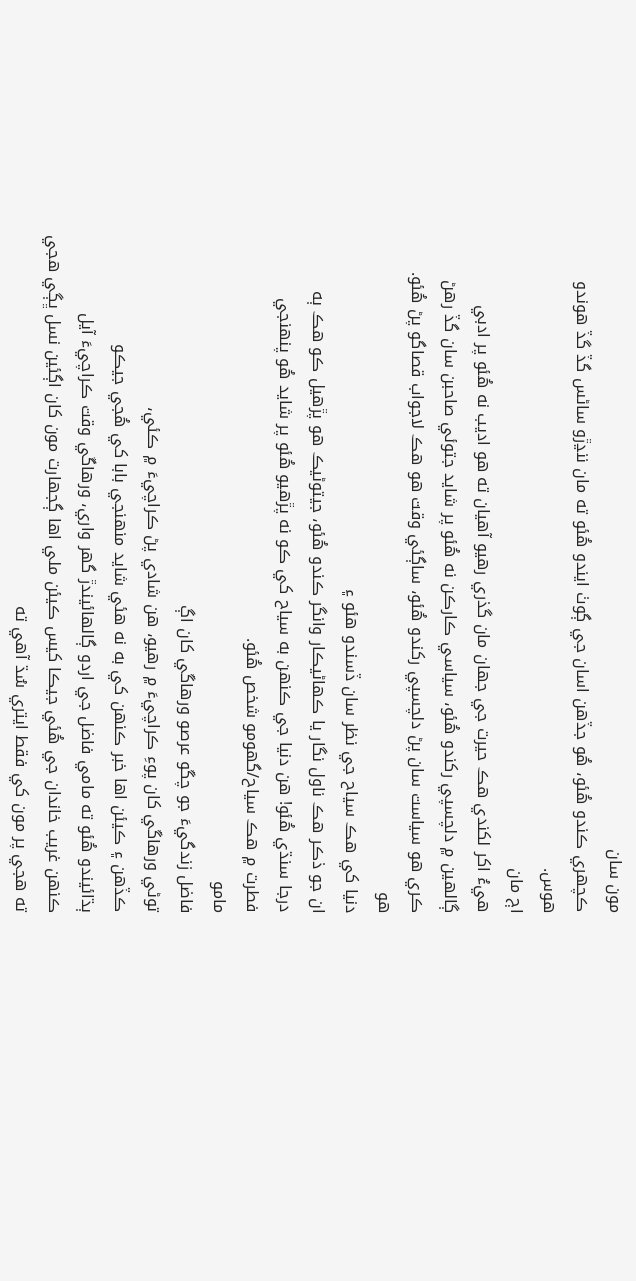مون سان
ڪچهري ڪندو هُئو، هُو جڏهن اسان جي ڳوٺ ايندو هُئو ته مان ننڍڙو ساڻس گڏ گڏ هوندو
هوس.
اڄ مان
هيءُ اکر لکندي هڪ حيرت جي جهان مان گذري رهيو آهيان ته هو اديب نه هُئو پر ادبي
ڳالهين ۾ دلچسپي رکندو هُئو، سياسي ڪارڪن نه هُئو پر شايد جتوئي صاحبن سان گڏ رهڻ
ڪري هو سياست سان پڻ دلچسپي رکندو هُئو، ساڳئي وقت هو هڪ لاجواب قصاگو پڻ هُئو.
هو
دنيا کي هڪ سياح جي نظر سان ڏسندو هئو ۽
ان جو ذڪر هڪ ناول نگار يا ڪهاڻيڪار وانگر ڪندو هُئو، جيتوڻيڪ هو پڙهيل ڪو هڪ ٻه
درجا سنڌي هُئو! هن دنيا جي ڪنهن به سياح کي ڪو نه پڙهيو هُئو پر شايد هُو پنهنجي
فطرت ۾ هڪ سياح/گهومو شخص هُئو.
مامو
فاضل زندگيءَ جو چڱو عرصو ورهاڱي کان اڳ
توڻي ورهاڱي کان پوءِ ڪراچيءَ ۾ رهيو، هن شادي پڻ ڪراچيءَ ۾ ڪئي،
ڪڏهن ۽ ڪيئن اها خبر ڪنهن کي به نه هئي شايد منهنجي بابا کي هُجي جيڪو
ٻڌائيندو هُئو ته مامي فاضل جي اردو ڳالهائيندڙ گهر واري، ورهاڱي وقت ڪراچيءَ آيل
ڪنهن غريب خاندان جي هُئي جيڪا کيس ڪيئن ملي اها ڳجهارت مون کان اڳئين نسل ڀڳي هجي
ته هجي پر مون کي فقط ايتري سُڌ آهي ته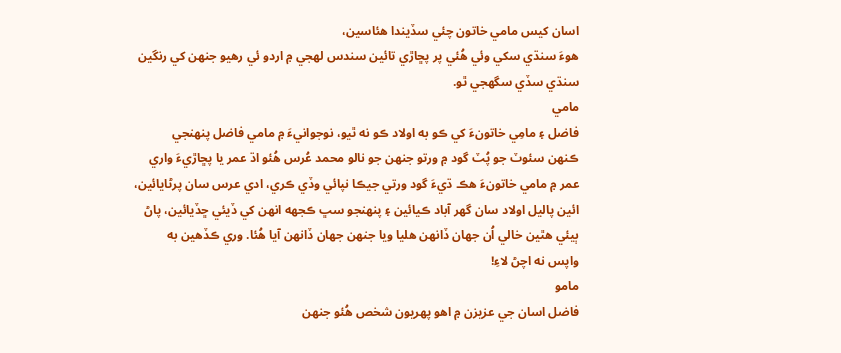اسان کيس مامي خاتون چئي سڏيندا هئاسين،
هوءَ سنڌي سکي وئي هُئي پر پڇاڙي تائين سندس لهجي ۾ اردو ئي رهيو جنهن کي رنگين
سنڌي سڏي سگهجي ٿو.
مامي
فاضل ۽ مامِي خاتونءَ کي ڪو به اولاد ڪو نه ٿيو، نوجوانيءَ ۾ مامي فاضل پنهنجي
ڪنهن سئوٽ جو پُٽ گود ۾ ورتو جنهن جو نالو محمد عُرس هُئو اڌ عمر يا پڇاڙيءَ واري
عمر ۾ مامي خاتونءَ هڪ ڌيءَ گود ورتي جيڪا نپائي وڏي ڪري، ادي عرس سان پرڻايائين،
ائين پاليل اولاد سان گهر آباد ڪيائين ۽ پنهنجو سڀ ڪجهه انهن کي ڏيئي ڇڏيائين، پاڻ
ٻيئي هٿين خالي اُن جهان ڏانهن هليا ويا جنهن جهان ڏانهن آيا هُئا. وري ڪڏهين به
واپس نه اچڻ لاءِ!
مامو
فاضل اسان جي عزيزن ۾ اهو پهريون شخص هُئو جنهن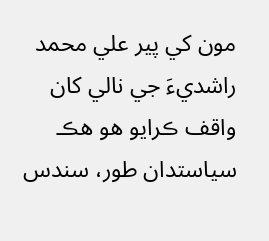مون کي پير علي محمد راشديءَ جي نالي کان واقف ڪرايو هو هڪ سياستدان طور، سندس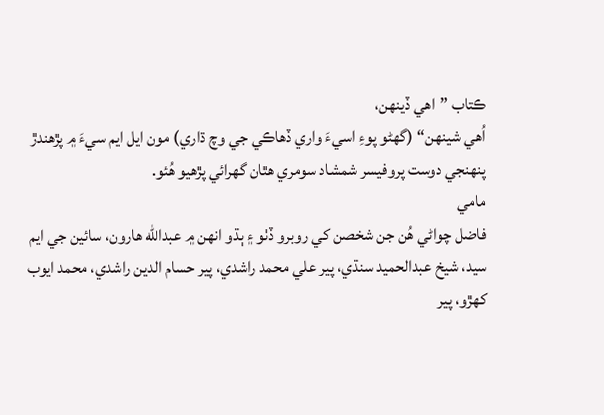ڪتاب ”اهي ڏينهن،
اُهي شينهن“ (گهڻو پوءِ اسيءَ واري ڏهاڪي جي وچ ڌاري) مون ايل ايم سيءَ ۾ پڙهندڙ
پنهنجي دوست پروفيسر شمشاد سومري هٿان گهرائي پڙهيو هُئو.
مامي
فاضل چواڻي هُن جن شخصن کي روبرو ڏٺو ۽ ٻڌو انهن ۾ عبدالله هارون، سائين جي ايم
سيد، شيخ عبدالحميد سنڌي، پير علي محمد راشدي، پير حسام الدين راشدي، محمد ايوب
کهڙو، پير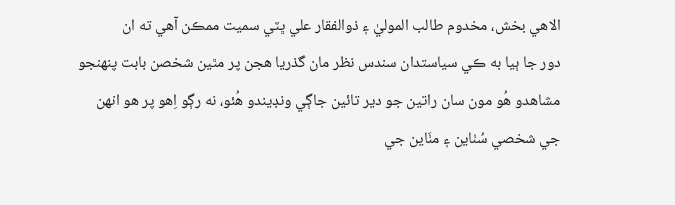الاهي بخش، مخدوم طالب الموليٰ ۽ ذوالفقار علي ڀٽي سميت ممڪن آهي ته ان
دور جا ٻيا به ڪي سياستدان سندس نظر مان گذريا هجن پر مٿين شخصن بابت پنهنجو
مشاهدو هُو مون سان راتين جو دير تائين جاڳي ونڊيندو هُئو، نه رڳو اِهو پر هو انهن
جي شخصي سُٺاين ۽ مٺَاين جي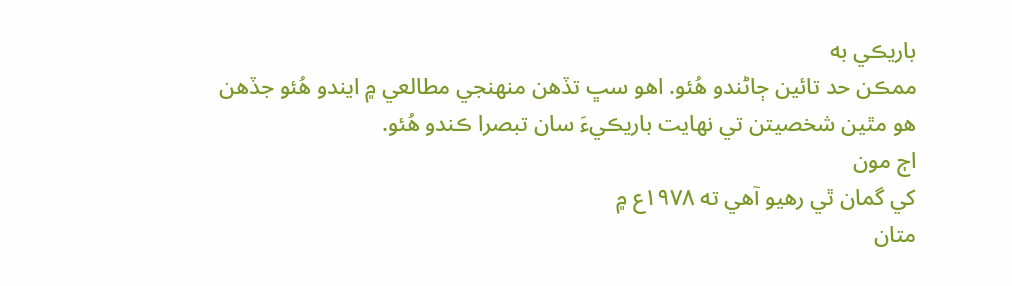باريڪي به
ممڪن حد تائين ڄاڻندو هُئو. اهو سڀ تڏهن منهنجي مطالعي ۾ ايندو هُئو جڏهن
هو مٿين شخصيتن تي نهايت باريڪيءَ سان تبصرا ڪندو هُئو.
اڄ مون
کي گمان ٿي رهيو آهي ته ۱۹۷۸ع ۾
متان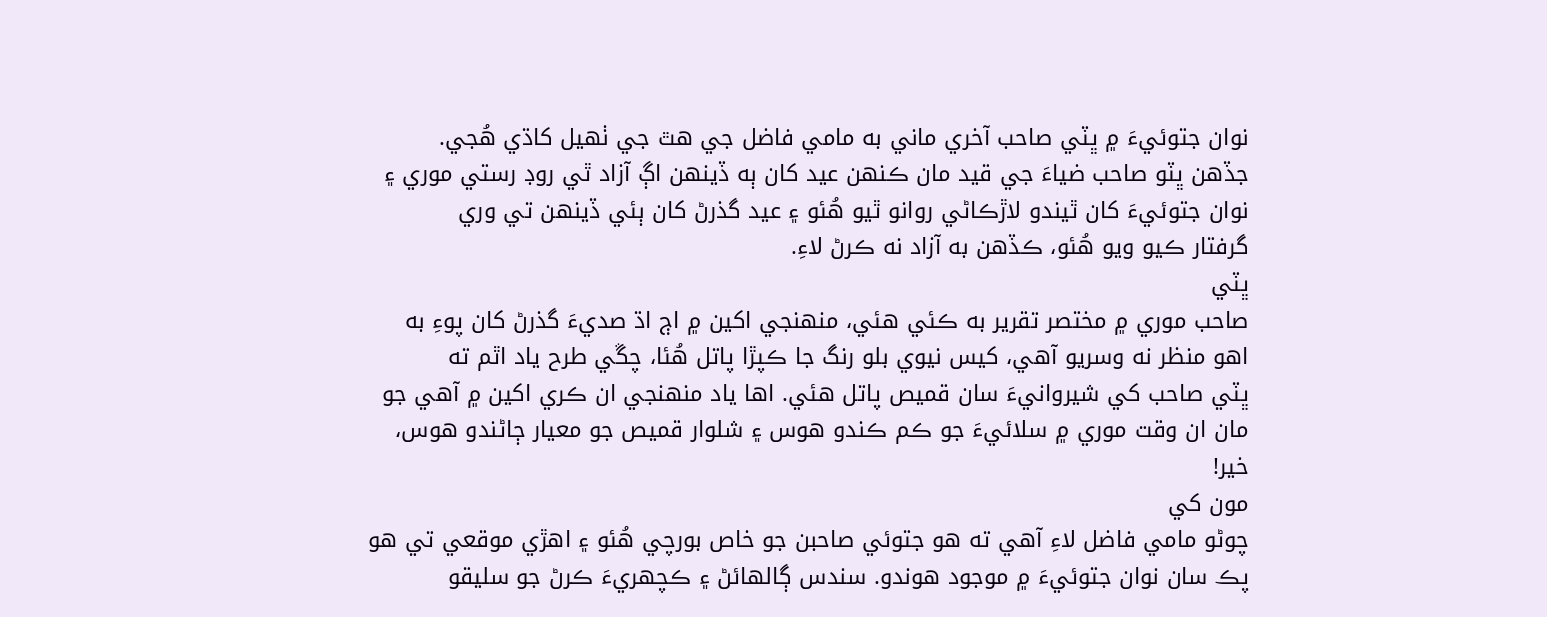نوان جتوئيءَ ۾ ڀٽي صاحب آخري ماني به مامي فاضل جي هٿ جي ٺهيل کاڌي هُجي.
جڏهن ڀٽو صاحب ضياءَ جي قيد مان ڪنهن عيد کان ٻه ڏينهن اڳ آزاد ٿي روڊ رستي موري ۽
نوان جتوئيءَ کان ٿيندو لاڙڪاڻي روانو ٿيو هُئو ۽ عيد گذرڻ کان ٻئي ڏينهن تي وري
گرفتار ڪيو ويو هُئو، ڪڏهن به آزاد نه ڪرڻ لاءِ.
ڀٽي
صاحب موري ۾ مختصر تقرير به ڪئي هئي، منهنجي اکين ۾ اڄ اڌ صديءَ گذرڻ کان پوءِ به
اهو منظر نه وسريو آهي، کيس نيوي بلو رنگ جا ڪپڙا پاتل هُئا، چڱي طرح ياد اٿم ته
ڀٽي صاحب کي شيروانيءَ سان قميص پاتل هئي. اها ياد منهنجي ان ڪري اکين ۾ آهي جو
مان ان وقت موري ۾ سلائيءَ جو ڪم ڪندو هوس ۽ شلوار قميص جو معيار ڄاڻندو هوس، خير!
مون کي
چوڻو مامي فاضل لاءِ آهي ته هو جتوئي صاحبن جو خاص بورچي هُئو ۽ اهڙي موقعي تي هو
پڪ سان نوان جتوئيءَ ۾ موجود هوندو. سندس ڳالهائڻ ۽ ڪچهريءَ ڪرڻ جو سليقو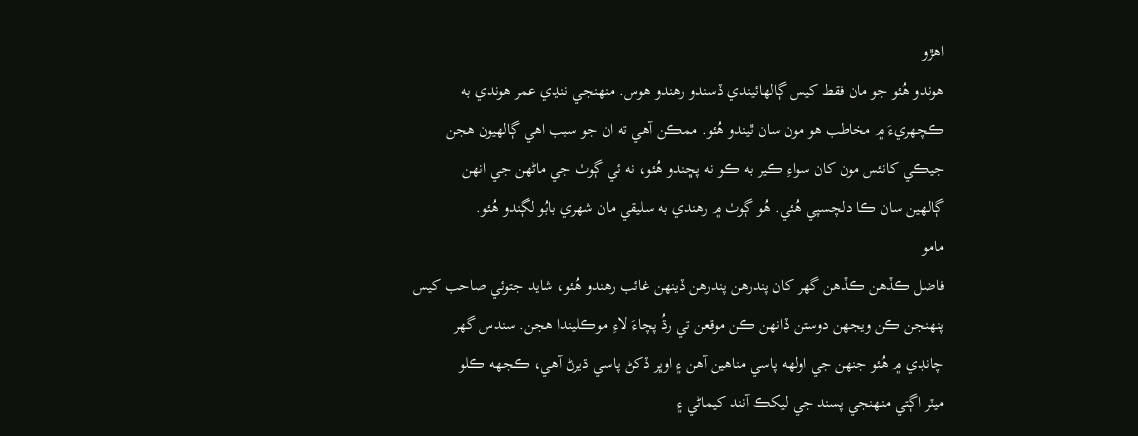اهڙو
هوندو هُئو جو مان فقط کيس ڳالهائيندي ڏسندو رهندو هوس. منهنجي ننڍي عمر هوندي به
ڪچهريءَ ۾ مخاطب هو مون سان ٿيندو هُئو. ممڪن آهي ته ان جو سبب اهي ڳالهيون هجن
جيڪي کانئس مون کان سواءِ ڪير به ڪو نه پڇندو هُئو، نه ئي ڳوٺ جي ماڻهن جي انهن
ڳالهين سان ڪا دلچسپي هُئي. هُو ڳوٺ ۾ رهندي به سليقي مان شهري بابُو لڳندو هُئو.
مامو
فاضل ڪڏهن ڪڏهن گهر کان پندرهن پندرهن ڏينهن غائب رهندو هُئو، شايد جتوئي صاحب کيس
پنهنجن ڪن ويجهن دوستن ڏانهن ڪن موقعن تي رڌُ پچاءَ لاءِ موڪليندا هجن. سندس گهر
چانڊي ۾ هُئو جنهن جي اولهه پاسي مناهين آهن ۽ اوڀر ڏکڻ پاسي ڌيرڻ آهي، ڪجهه ڪلو
ميٽر اڳتي منهنجي پسند جي ليکڪ آنند کيماڻي ۽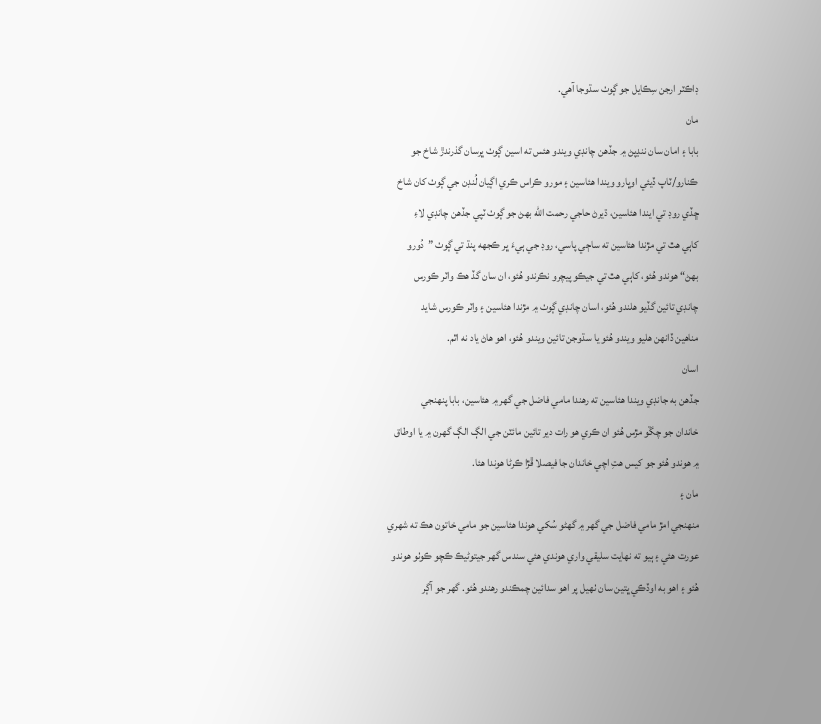ڊاڪٽر ارجن سِڪايل جو ڳوٺ سڌوجا آهي.
مان
بابا ۽ امان سان ننڍپڻ ۾ جڏهن چانڊي ويندو هئس ته اسين ڳوٺ ڀرسان گذرندڙ شاخ جو
ڪنارو/ٽاپ ڏيئي اوڀارو ويندا هئاسين ۽ مورو ڪراس ڪري اڳيان لُنڊن جي ڳوٺ کان شاخ
ڇڏي روڊ تي ايندا هئاسين، ڌيرڻ حاجي رحمت الله بهڻ جو ڳوٺ ٽپي جڏهن چانڊي لاءِ
کاٻي هٿ تي مڙندا هئاسين ته ساڄي پاسي، روڊ جي ٻيءَ ڀر ڪجهه پنڌ تي ڳوٺ ”دُورو
بهڻ“ هوندو هُئو، کاٻي هٿ تي جيڪو پيچرو نڪرندو هُئو، ان سان گڏ هڪ واٽر ڪورس
چانڊي تائين گڏيو هلندو هُئو، اسان چانڊي ڳوٺ ۾ مڙندا هئاسين ۽ واٽر ڪورس شايد
مناهين ڏانهن هليو ويندو هُئو يا سڌوجن تائين ويندو هُئو، اهو هاڻ ياد نه اٿم.
اسان
جڏهن به جانڊي ويندا هئاسين ته رهندا مامي فاضل جي گهر ۾ هئاسين، بابا پنهنجي
خاندان جو چڱو مڙس هُئو ان ڪري هو رات دير تائين مائٽن جي الڳ الڳ گهرن ۾ يا اوطاق
۾ هوندو هُئو جو کيس هتِ اچي خاندان جا فيصلا ڦڙا ڪرڻا هوندا هئا.
مان ۽
منهنجي امڙ مامي فاضل جي گهر ۾ گهڻو سُکي هوندا هئاسين جو مامي خاتون هڪ ته شهري
عورت هئي ۽ ٻيو ته نهايت سليقي واري هوندي هئي سندس گهر جيتوڻيڪ ڪچو ڪوٺو هوندو
هُئو ۽ اهو به اوڏڪي ڀتين سان ٺهيل پر اهو سدائين چمڪندو رهندو هُئو. گهر جو آڳر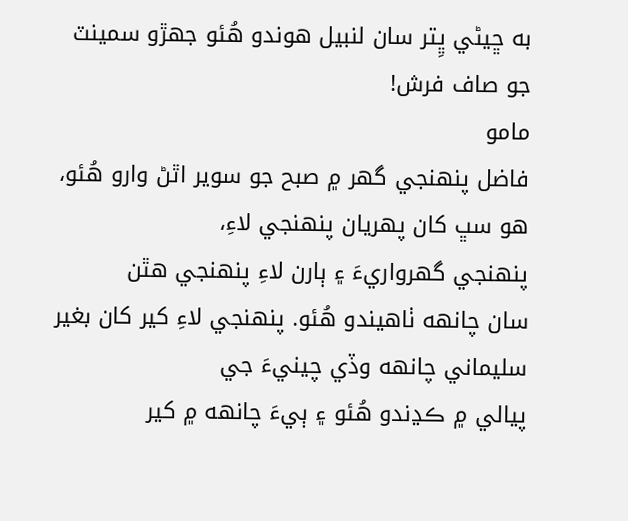به ڇيڻي ڀِتر سان لنبيل هوندو هُئو جهڙو سمينٽ جو صاف فرش!
مامو
فاضل پنهنجي گهر ۾ صبح جو سوير اٿڻ وارو هُئو، هو سڀ کان پهريان پنهنجي لاءِ،
پنهنجي گهرواريءَ ۽ ٻارن لاءِ پنهنجي هٿن
سان چانهه ٺاهيندو هُئو. پنهنجي لاءِ کير کان بغير سليماني چانهه وڏي چينيءَ جي
پيالي ۾ ڪڍندو هُئو ۽ ٻيءَ چانهه ۾ کير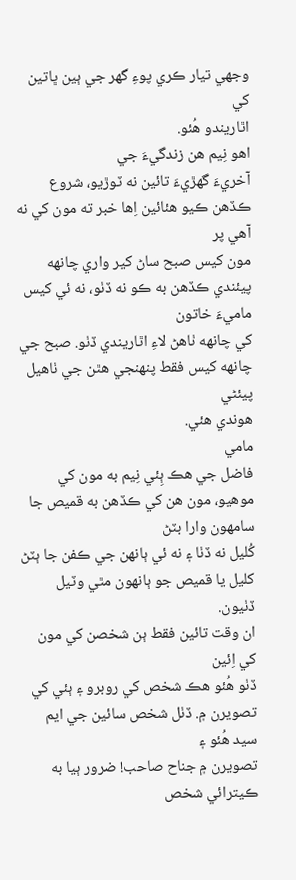وجهي تيار ڪري پوءِ گهر جي ٻين ڀاتين کي
اٿاريندو هُئو.
اهو نِيم هن زندگيءَ جي
آخريءَ گهڙيءَ تائين نه ٽوڙيو، شروع ڪڏهن ڪيو هئائين اِها خبر ته مون کي نه آهي پر
مون کيس صبح ساڻ کير واري چانهه پيئندي ڪڏهن به ڪو نه ڏٺو، نه ئي کيس ماميءَ خاتون
کي چانهه ٺاهڻ لاءِ اٿاريندي ڏٺو. صبح جي چانهه کيس فقط پنهنجي هٿن جي ٺاهيل پيئڻي
هوندي هئي.
مامي
فاضل جي هڪ ٻِئي نِيم به مون کي موهيو، مون هن کي ڪڏهن به قميص جا سامهون وارا بٽڻ
کُليل نه ڏٺا ۽ نه ئي ٻانهن جي ڪفن جا ٻٽڻ کليل يا قميص جو ٻانهون مٿي وٽيل ڏٺيون.
ان وقت تائين فقط ٻن شخصن کي مون کي اِئين
ڏٺو هُئو هڪ شخص کي روبرو ۽ ٻئي کي تصويرن ۾. ڏٺل شخص سائين جي ايم سيد هُئو ۽
تصويرن ۾ جناح صاحب! ضرور ٻيا به ڪيترائي شخص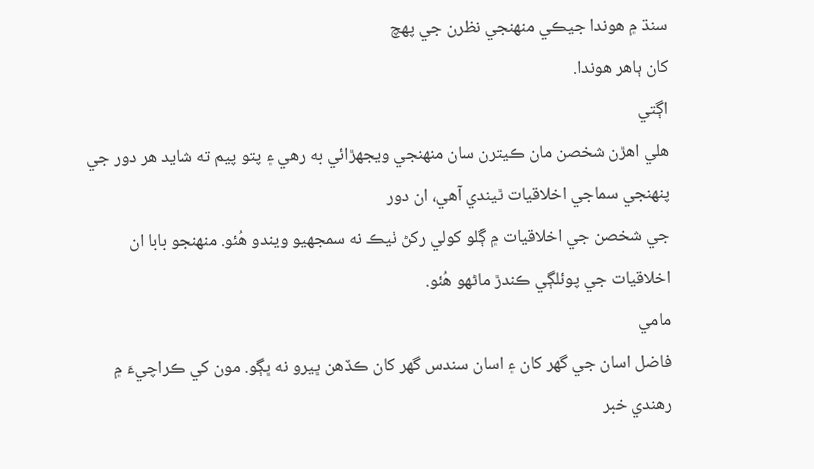سنڌ ۾ هوندا جيڪي منهنجي نظرن جي پهچ
کان ٻاهر هوندا.
اڳتي
هلي اهڙن شخصن مان ڪيترن سان منهنجي ويجهڙائي به رهي ۽ پتو پيم ته شايد هر دور جي
پنهنجي سماجي اخلاقيات ٿيندي آهي، ان دور
جي شخصن جي اخلاقيات ۾ ڳَلو کولي رکڻ ٺيڪ نه سمجهيو ويندو هُئو. منهنجو بابا ان
اخلاقيات جي پوئلڳي ڪندڙ ماڻهو هُئو.
مامي
فاضل اسان جي گهر کان ۽ اسان سندس گهر کان ڪڏهن ڀيرو نه ڀڳو. مون کي ڪراچيءَ ۾
رهندي خبر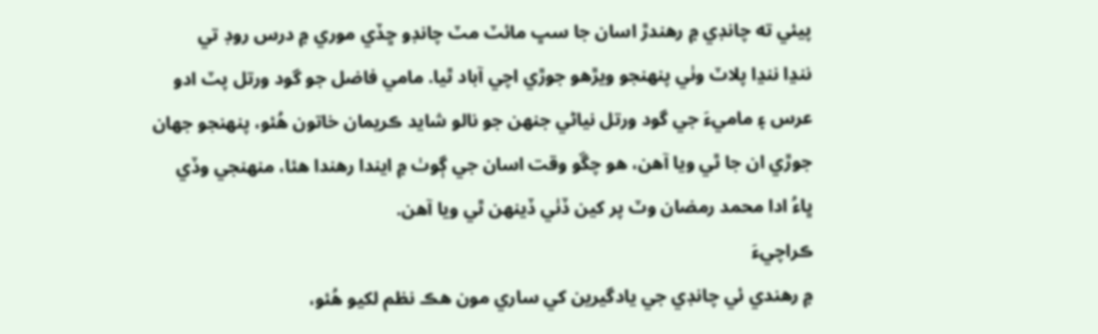پيئي ته چانڊي ۾ رهندڙ اسان جا سڀ مائٽ مٽ چانڊو ڇڏي موري ۾ درس روڊ تي
ننڍا ننڍا پلاٽ وٺي پنهنجو ويڙهو جوڙي اچي آباد ٿيا. مامي فاضل جو گود ورتل پٽ ادو
عرس ۽ ماميءَ جي گود ورتل نياڻي جنهن جو نالو شايد ڪريمان خاتون هُئو، پنهنجو جهان
جوڙي ان جا ٿي ويا آهن، هو چڱو وقت اسان جي ڳوٺ ۾ ايندا رهندا هئا، منهنجي وڏي
ڀاءُ ادا محمد رمضان وٽ پر کين ڏٺي ڏينهن ٿي ويا آهن.
ڪراچيءَ
۾ رهندي ئي چانڊي جي يادگيرين کي ساري مون هڪ نظم لکيو هُئو،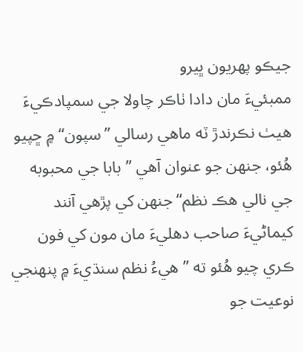جيڪو پهريون ڀيرو
ممبئيءَ مان دادا ٺاڪر چاولا جي سمپادڪيءَ هيٺ نڪرندڙ ٽه ماهي رسالي ”سپون“ ۾ ڇپيو
هُئو، جنهن جو عنوان آهي ”بابا جي محبوبه جي نالي هڪ نظم“ جنهن کي پڙهي آنند
کيماڻيءَ صاحب دهليءَ مان مون کي فون ڪري چيو هُئو ته ”هيءُ نظم سنڌيءَ ۾ پنهنجي
نوعيت جو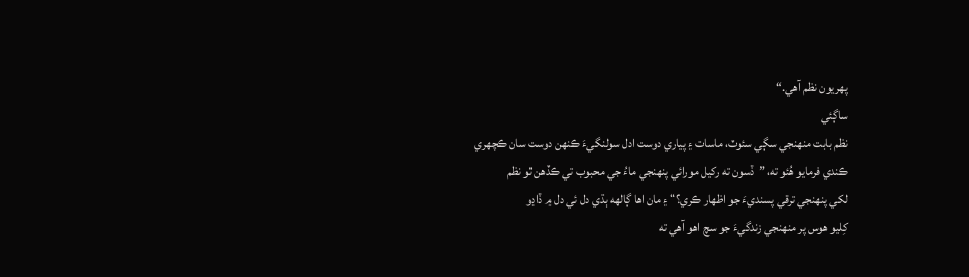پهريون نظم آهي.“
ساڳئي
نظم بابت منهنجي سڳي سئوٽ، ماسات ۽ پياري دوست ادل سولنگيءَ ڪنهن دوست سان ڪچهري
ڪندي فرمايو هُئو ته، ”ڏسون ته رکيل مورائي پنهنجي ماءُ جي محبوب تي ڪڏهن ٿو نظم
لکي پنهنجي ترقي پسنديءَ جو اظهار ڪري؟“ ۽ مان اها ڳالهه ٻڌي دل ئي دل ۾ ڏاڍو
کِليو هوس پر منهنجي زندگيءَ جو سچ اهو آهي ته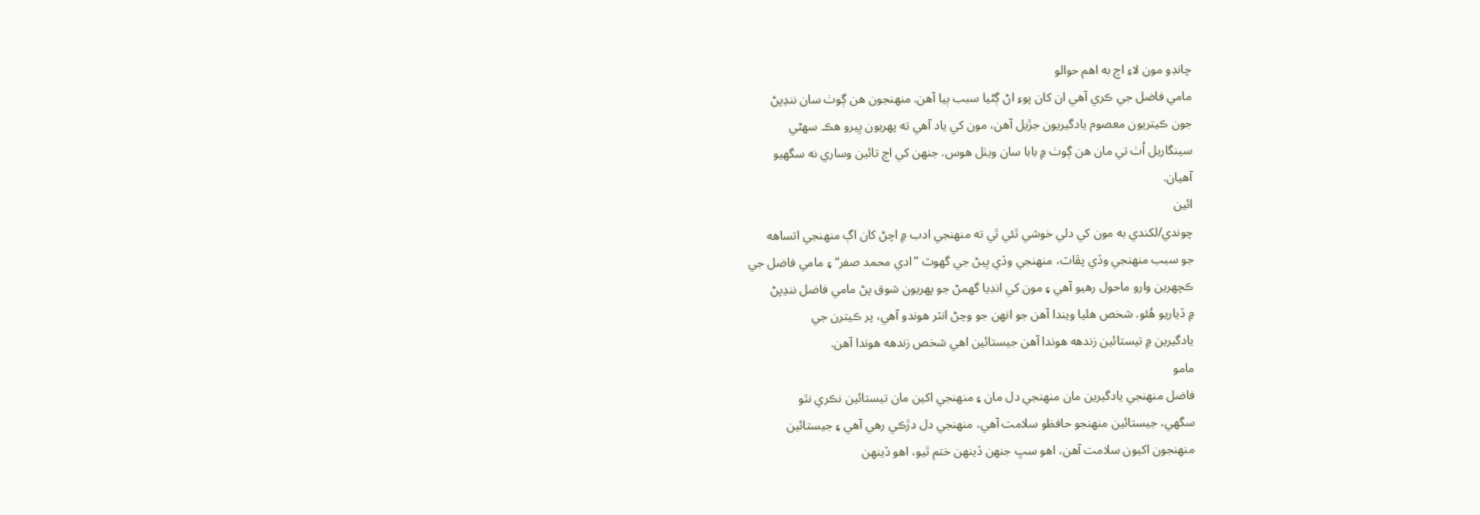چانڊو مون لاءِ اڄ به اهم حوالو
مامي فاضل جي ڪري آهي ان کان پوءِ اڻ ڳڻيا سبب ٻيا آهن. منهنجون هن ڳوٺ سان ننڍپڻ
جون ڪيتريون معصوم يادگيريون جڙيل آهن، مون کي ياد آهي ته پهريون ڀيرو هڪ سهڻي
سينگاريل اُٺ تي مان هن ڳوٺ ۾ بابا سان ويٺل هوس. جنهن کي اڄ تائين وساري نه سگهيو
آهيان.
ائين
چوندي/لکندي به مون کي دلي خوشي ٿئي ٿي ته منهنجي ادب ۾ اچڻ کان اڳ منهنجي اتساهه
جو سبب منهنجي وڏي پڦاٽ، منهنجي وڏي ڀيڻ جي گهوٽ ”ادي محمد صفر“ ۽ مامي فاضل جي
ڪچهرين وارو ماحول رهيو آهي ۽ مون کي انڊيا گهمڻ جو پهريون شوق پڻ مامي فاضل ننڍپڻ
۾ ڏياريو هُئو. شخص هليا ويندا آهن جو انهن جو وڃڻ انٽر هوندو آهي، پر ڪيترن جي
يادگيرين ۾ تيستائين زندهه هوندا آهن جيستائين اهي شخص زندهه هوندا آهن.
مامو
فاضل منهنجي يادگيرين مان منهنجي دل مان ۽ منهنجي اکين مان تيستائين نڪري نٿو
سگهي، جيستائين منهنجو حافظو سلامت آهي، منهنجي دل دڙڪي رهي آهي ۽ جيستائين
منهنجون اکيون سلامت آهن، اهو سڀ جنهن ڏينهن ختم ٿيو، اهو ڏينهن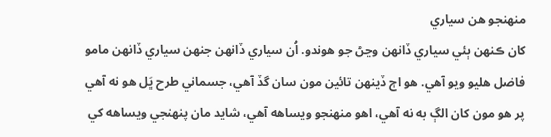منهنجو هن سياري
کان ڪنهن ٻئي سياري ڏانهن وڃڻ جو هوندو. اُن سياري ڏانهن جنهن سياري ڏانهن مامو
فاضل هليو ويو آهي. هو اڄ ڏينهن تائين مون سان گڏ آهي، جسماني طرح ڀَل هو نه آهي
پر هو مون کان الڳ به نه آهي، اهو منهنجو ويساهه آهي، شايد مان پنهنجي ويساهه کي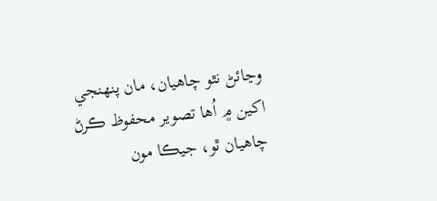وڃائڻ نٿو چاهيان، مان پنهنجي اکين ۾ اُها تصوير محفوظ ڪرڻ چاهيان ٿو، جيڪا مون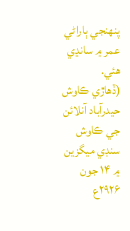پنهنجي ٻاراڻي عمر ۾ سانڍي هئي.
(ڏھاڙي ڪاوش حيدرآباد آنلائن جي ڪاوش سنڊي ميگزين ۾ ۱۴ جون ۲۹۲۶ع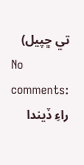تي ڇپيل)
No comments:
راءِ ڏيندا